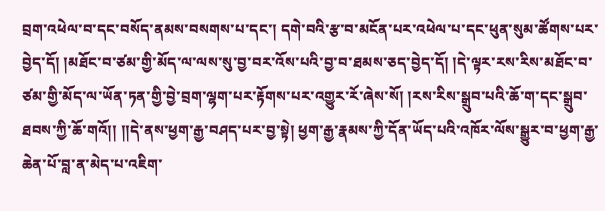བྲག་འཕེལ་བ་དང་བསོད་ནམས་བསགས་པ་དང་། དགེ་བའི་རྩ་བ་མངོན་པར་འཕེལ་པ་དང་ཕུན་སུམ་ཚོགས་པར་བྱེད་དོ། །མཐོང་བ་ཙམ་གྱི་མོད་ལ་ལས་སུ་བྱ་བར་འོས་པའི་བྱ་བ་ཐམས་ཅད་བྱེད་དོ། །དེ་ལྟར་རས་རིས་མཐོང་བ་ཙམ་གྱི་མོད་ལ་ཡོན་ཏན་གྱི་བྱེ་བྲག་ལྷག་པར་རྟོགས་པར་འགྱུར་རོ་ཞེས་སོ། །རས་རིས་སྒྲུབ་པའི་ཆོ་ག་དང་སྒྲུབ་ཐབས་ཀྱི་ཆོ་གའོ།། །།དེ་ནས་ཕྱག་རྒྱ་བཤད་པར་བྱ་སྟེ། ཕྱག་རྒྱ་རྣམས་ཀྱི་དོན་ཡོད་པའི་འཁོར་ལོས་སྒྱུར་བ་ཕྱག་རྒྱ་ཆེན་པོ་བླ་ན་མེད་པ་འཇིག་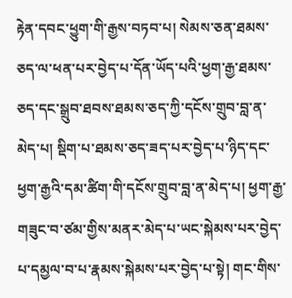རྟེན་དབང་ཕྱུག་གི་རྒྱས་བཏབ་པ། སེམས་ཅན་ཐམས་ཅད་ལ་ཕན་པར་བྱེད་པ་དོན་ཡོད་པའི་ཕྱག་རྒྱ་ཐམས་ཅད་དང་སྒྲུབ་ཐབས་ཐམས་ཅད་ཀྱི་དངོས་གྲུབ་བླ་ན་མེད་པ། སྡིག་པ་ཐམས་ཅད་ཟད་པར་བྱེད་པ་ཉིད་དང་ཕྱག་རྒྱའི་དམ་ཚིག་གི་དངོས་གྲུབ་བླ་ན་མེད་པ། ཕྱག་རྒྱ་གཟུང་བ་ཙམ་གྱིས་མནར་མེད་པ་ཡང་སྐེམས་པར་བྱེད་པ་དམྱལ་བ་པ་རྣམས་སྐེམས་པར་བྱེད་པ་སྟེ། གང་གིས་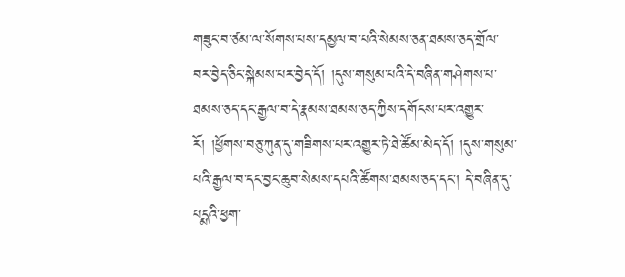གཟུང་བ་ཙམ་ལ་སོགས་པས་དམྱལ་བ་པའི་སེམས་ཅན་ཐམས་ཅད་གྲོལ་བར་བྱེད་ཅིང་སྐེམས་པར་བྱེད་དོ། །དུས་གསུམ་པའི་དེ་བཞིན་གཤེགས་པ་ཐམས་ཅད་དང་རྒྱལ་བ་དེ་རྣམས་ཐམས་ཅད་ཀྱིས་དགོངས་པར་འགྱུར་རོ། །ཕྱོགས་བཅུ་ཀུན་དུ་གཟིགས་པར་འགྱུར་ཏེ་ཐེ་ཚོམ་མེད་དོ། །དུས་གསུམ་པའི་རྒྱལ་བ་དང་བྱང་ཆུབ་སེམས་དཔའི་ཚོགས་ཐམས་ཅད་དང་། དེ་བཞིན་དུ་པདྨའི་ཕྱག་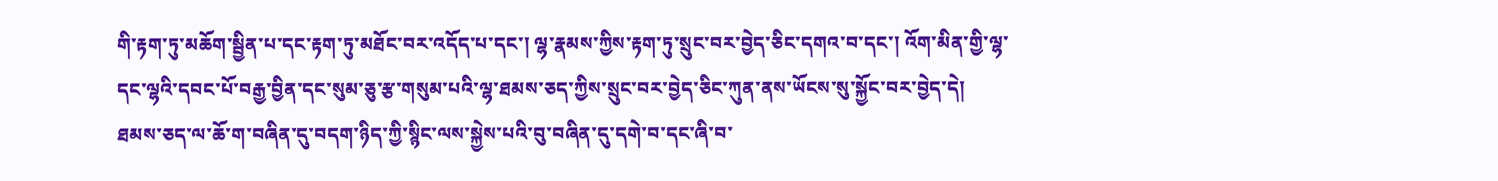གི་རྟག་ཏུ་མཆོག་སྦྱིན་པ་དང་རྟག་ཏུ་མཐོང་བར་འདོད་པ་དང་། ལྷ་རྣམས་ཀྱིས་རྟག་ཏུ་སྲུང་བར་བྱེད་ཅིང་དགའ་བ་དང་། འོག་མིན་གྱི་ལྷ་དང་ལྷའི་དབང་པོ་བརྒྱ་བྱིན་དང་སུམ་ཅུ་རྩ་གསུམ་པའི་ལྷ་ཐམས་ཅད་ཀྱིས་སྲུང་བར་བྱེད་ཅིང་ཀུན་ནས་ཡོངས་སུ་སྐྱོང་བར་བྱེད་དེ། ཐམས་ཅད་ལ་ཆོ་ག་བཞིན་དུ་བདག་ཉིད་ཀྱི་སྙིང་ལས་སྐྱེས་པའི་བུ་བཞིན་དུ་དགེ་བ་དང་ཞི་བ་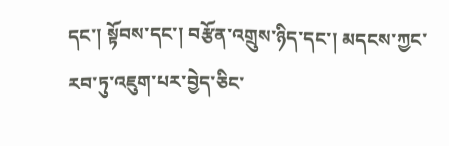དང་། སྟོབས་དང་། བརྩོན་འགྲུས་ཉིད་དང་། མདངས་ཀྱང་རབ་ཏུ་འཇུག་པར་བྱེད་ཅིང་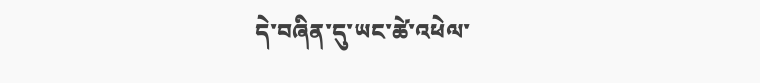དེ་བཞིན་དུ་ཡང་ཚེ་འཕེལ་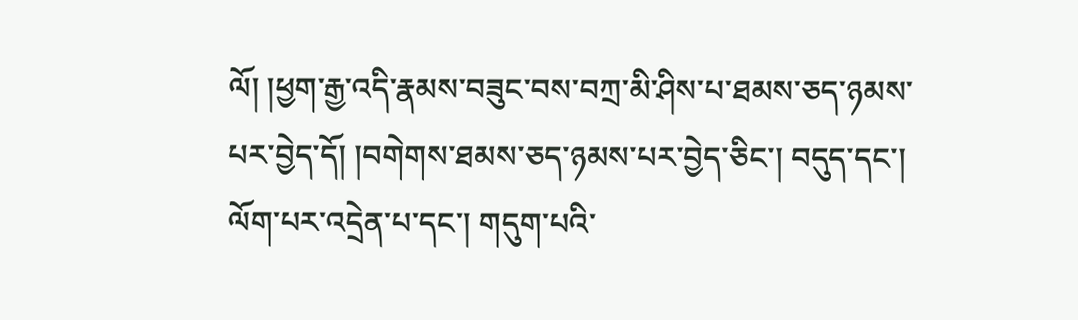ལོ། །ཕྱག་རྒྱ་འདི་རྣམས་བཟུང་བས་བཀྲ་མི་ཤིས་པ་ཐམས་ཅད་ཉམས་པར་བྱེད་དོ། །བགེགས་ཐམས་ཅད་ཉམས་པར་བྱེད་ཅིང་། བདུད་དང་། ལོག་པར་འདྲེན་པ་དང་། གདུག་པའི་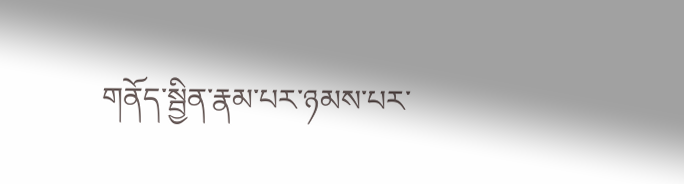གནོད་སྦྱིན་རྣམ་པར་ཉམས་པར་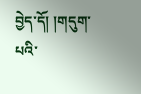བྱེད་དོ། །གདུག་པའི་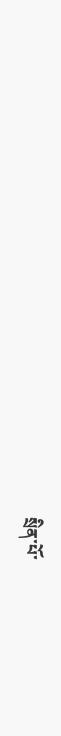སྲིན་པོ་